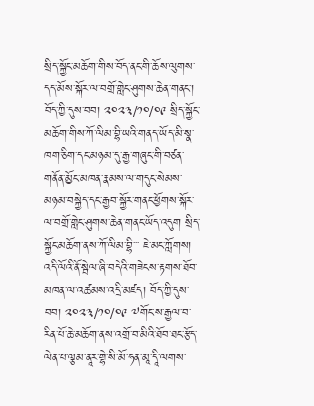སྲིད་སྐྱོང་མཆོག་གིས་བོད་ནང་གི་ཆོས་ལུགས་དད་མོས་སྐོར་ལ་བགྲོ་གླེང་ཤུགས་ཆེན་གནང་། བོད་ཀྱི་དུས་བབ། ༢༠༢༣/༡༠/༠༩ སྲིད་སྐྱོང་མཆོག་གིས་ཀོ་ལིམ་བྷི་ཡའི་གནད་ཡོད་མི་སྣ་ཁག་ཅིག་དང་མཉམ་དུ་རྒྱ་གཞུང་གི་བཙན་གནོན་མྱོང་མཁན་རྣམས་ལ་གདུང་སེམས་མཉམ་བསྐྱེད་དང་རྒྱབ་སྐྱོར་གནང་ཕྱོགས་སྐོར་ལ་བགྲོ་གླེང་ཤུགས་ཆེན་གནང་ཡོད་འདུག སྲིད་སྐྱོང་མཆོག་ནས་ཀོ་ལིམ་བྷི་་་ ཇེ་མང་ཀློགས།
འདི་ལོའི་ནོ་སྦེལ་ཞི་བདེའི་གཟེངས་རྟགས་ཐོབ་མཁན་ལ་འཚམས་འདྲི་མཛད། བོད་ཀྱི་དུས་བབ། ༢༠༢༣/༡༠/༠༩ ༧གོང་ས་རྒྱལ་བ་རིན་པོ་ཆེ་མཆོག་ནས་འགྲོ་བ་མིའི་ཐོབ་ཐང་རྩོད་ལེན་པ་ལྕམ་ནཱར་གྷེ་སི་མོ་ཧན་མཱ་དཱི་ལགས་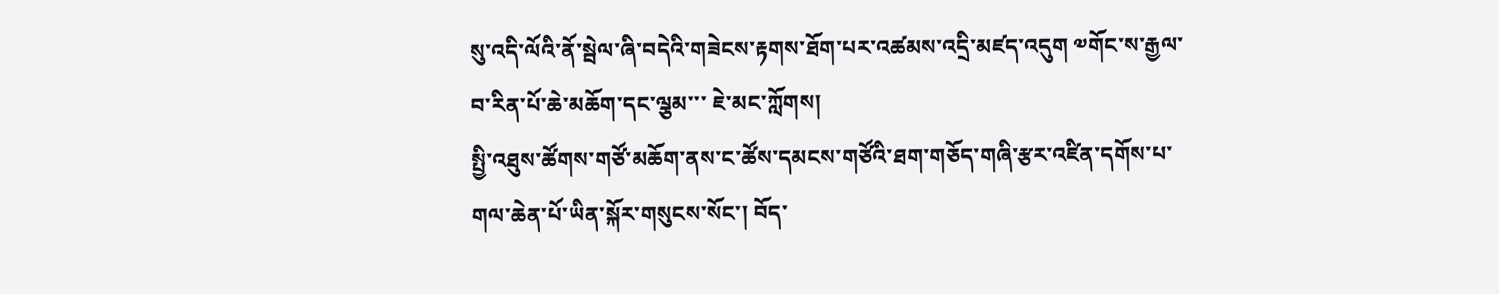སུ་འདི་ལོའི་ནོ་སྦེལ་ཞི་བདེའི་གཟེངས་རྟགས་ཐོག་པར་འཚམས་འདྲི་མཛད་འདུག ༧གོང་ས་རྒྱལ་བ་རིན་པོ་ཆེ་མཆོག་དང་ལྕམ་་་ ཇེ་མང་ཀློགས།
སྤྱི་འཐུས་ཚོགས་གཙོ་མཆོག་ནས་ང་ཚོས་དམངས་གཙོའི་ཐག་གཅོད་གཞི་རྩར་འཛིན་དགོས་པ་གལ་ཆེན་པོ་ཡིན་སྐོར་གསུངས་སོང་། བོད་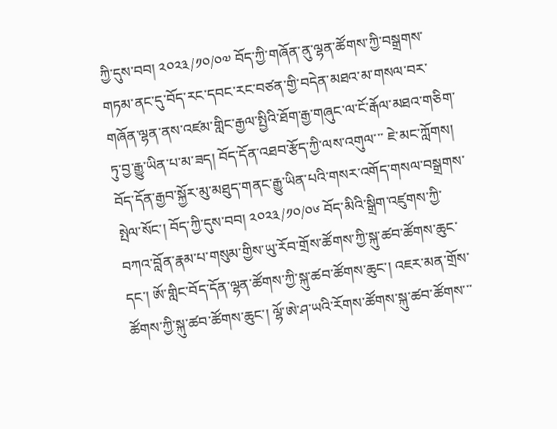ཀྱི་དུས་བབ། ༢༠༢༣/༡༠/༠༧ བོད་ཀྱི་གཞོན་ནུ་ལྷན་ཚོགས་ཀྱི་བསྒྲགས་གཏམ་ནང་དུ་བོད་རང་དབང་རང་བཙན་གྱི་བདེན་མཐའ་མ་གསལ་བར་གཞོན་ལྷན་ནས་འཛམ་གླིང་རྒྱལ་སྤྱིའི་ཐོག་རྒྱ་གཞུང་ལ་ངོ་རྒོལ་མཐའ་གཅིག་ཏུ་བྱ་རྒྱུ་ཡིན་པ་མ་ཟད། བོད་དོན་འཐབ་རྩོད་ཀྱི་ལས་འགུལ་་་ ཇེ་མང་ཀློགས།
བོད་དོན་རྒྱབ་སྐྱོར་མུ་མཐུད་གནང་རྒྱུ་ཡིན་པའི་གསར་འགོད་གསལ་བསྒྲགས་སྤེལ་སོང་། བོད་ཀྱི་དུས་བབ། ༢༠༢༣/༡༠/༠༦ བོད་མིའི་སྒྲིག་འཛུགས་ཀྱི་བཀའ་བློན་རྣམ་པ་གསུམ་གྱིས་ཡུ་རོབ་གྲོས་ཚོགས་ཀྱི་སྐུ་ཚབ་ཚོགས་ཆུང་དང་། ཨོ་གླིང་བོད་དོན་ལྷན་ཚོགས་ཀྱི་སྐུ་ཚབ་ཚོགས་ཆུང་། འཇར་མན་གྲོས་ཚོགས་ཀྱི་སྐུ་ཚབ་ཚོགས་ཆུང་། ལྷོ་ཨེ་ཤ་ཡའི་རོགས་ཚོགས་སྐུ་ཚབ་ཚོགས་་་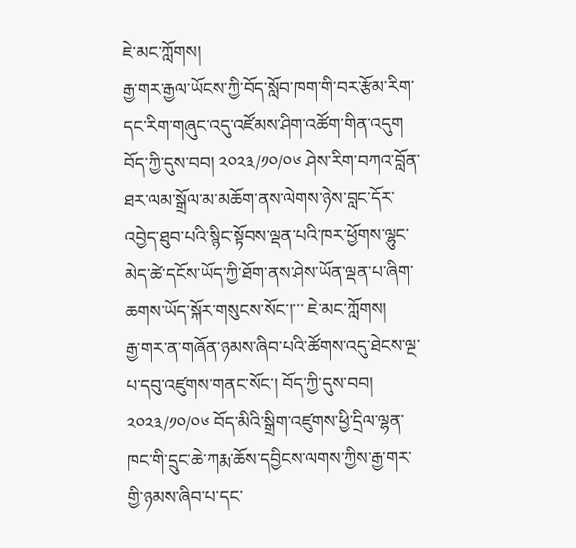ཇེ་མང་ཀློགས།
རྒྱ་གར་རྒྱལ་ཡོངས་ཀྱི་བོད་སློབ་ཁག་གི་བར་རྩོམ་རིག་དང་རིག་གཞུང་འདུ་འཛོམས་ཤིག་འཚོག་གིན་འདུག བོད་ཀྱི་དུས་བབ། ༢༠༢༣/༡༠/༠༦ ཤེས་རིག་བཀའ་བློན་ཐར་ལམ་སྒྲོལ་མ་མཆོག་ནས་ལེགས་ཉེས་བླང་དོར་འབྱེད་ཐུབ་པའི་སྙིང་སྟོབས་ལྡན་པའི་ཁར་ཕྱོགས་ལྷུང་མེད་ཚེ་དངོས་ཡོད་ཀྱི་ཐོག་ནས་ཤེས་ཡོན་ལྡན་པ་ཞིག་ཆགས་ཡོད་སྐོར་གསུངས་སོང་།་་་ ཇེ་མང་ཀློགས།
རྒྱ་གར་ན་གཞོན་ཉམས་ཞིབ་པའི་ཚོགས་འདུ་ཐེངས་ལྔ་པ་དབུ་འཛུགས་གནང་སོང་། བོད་ཀྱི་དུས་བབ། ༢༠༢༣/༡༠/༠༦ བོད་མིའི་སྒྲིག་འཛུགས་ཕྱི་དྲིལ་ལྷན་ཁང་གི་དྲུང་ཆེ་ཀརྨ་ཆོས་དབྱིངས་ལགས་ཀྱིས་རྒྱ་གར་གྱི་ཉམས་ཞིབ་པ་དང་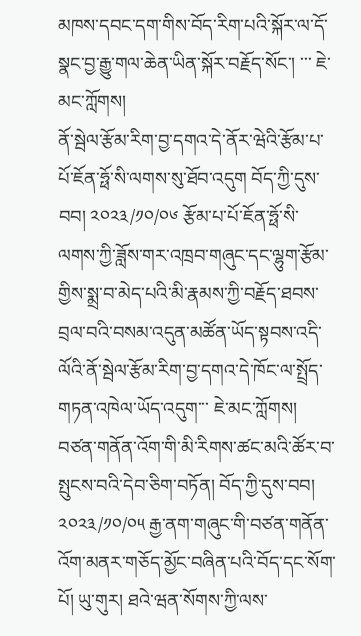མཁས་དབང་དག་གིས་བོད་རིག་པའི་སྐོར་ལ་དོ་སྣང་བྱ་རྒྱུ་གལ་ཆེན་ཡིན་སྐོར་བརྗོད་སོང་། ་་་ ཇེ་མང་ཀློགས།
ནོ་སྦེལ་རྩོམ་རིག་བྱ་དགའ་དེ་ནོར་ཝེའི་རྩོམ་པ་པོ་ཇོན་ཧྥོ་སི་ལགས་སུ་ཐོབ་འདུག བོད་ཀྱི་དུས་བབ། ༢༠༢༣/༡༠/༠༦ རྩོམ་པ་པོ་ཇོན་ཧྥོ་སི་ལགས་ཀྱི་ཟློས་གར་འཁྲབ་གཞུང་དང་ལྷུག་རྩོམ་གྱིས་སྨྲ་བ་མེད་པའི་མི་རྣམས་ཀྱི་བརྗོད་ཐབས་བྲལ་བའི་བསམ་འདུན་མཚོན་ཡོད་སྟབས་འདི་ལོའི་ནོ་སྦེལ་རྩོམ་རིག་བྱ་དགའ་དེ་ཁོང་ལ་སྤྲོད་གཏན་འཁེལ་ཡོད་འདུག་་་ ཇེ་མང་ཀློགས།
བཙན་གནོན་འོག་གི་མི་རིགས་ཚང་མའི་ཚོར་བ་སྤུངས་བའི་དེབ་ཅིག་བཏོན། བོད་ཀྱི་དུས་བབ། ༢༠༢༣/༡༠/༠༥ རྒྱ་ནག་གཞུང་གི་བཙན་གནོན་འོག་མནར་གཅོད་མྱོང་བཞིན་པའི་བོད་དང་སོག་པོ། ཡུ་གུར། ཐའེ་ཝན་སོགས་ཀྱི་ལས་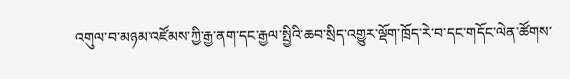འགུལ་བ་མཉམ་འཛོམས་ཀྱི་རྒྱ་ནག་དང་རྒྱལ་སྤྱིའི་ཆབ་སྲིད་འགྱུར་ལྡོག་ཁྲོད་རེ་བ་དང་གདོང་ལེན་ཚོགས་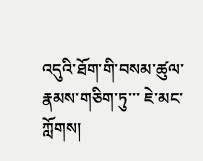འདུའི་ཐོག་གི་བསམ་ཚུལ་རྣམས་གཅིག་ཏུ་་་ ཇེ་མང་ཀློགས།